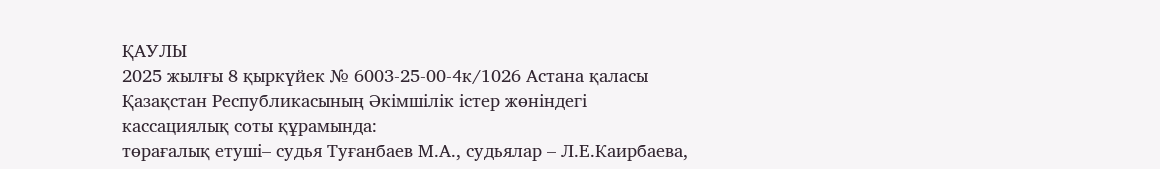ҚАУЛЫ
2025 жылғы 8 қыркүйек № 6003-25-00-4к/1026 Астана қаласы
Қазақстан Республикасының Әкімшілік істер жөніндегі кассациялық соты құрамында:
төрағалық етуші– судья Туғанбаев М.А., судьялар – Л.Е.Каирбаева,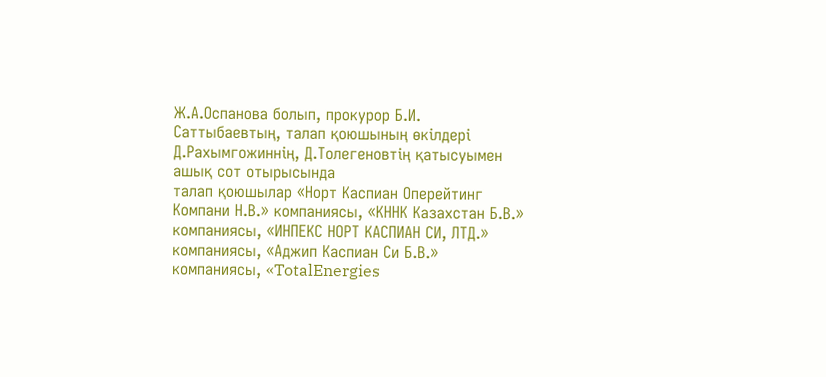Ж.А.Оспанова болып, прокурор Б.И. Саттыбаевтың, талап қоюшының өкілдері Д.Рахымгожиннің, Д.Толегеновтің қатысуымен ашық сот отырысында
талап қоюшылар «Норт Каспиан Оперейтинг Компани Н.В.» компаниясы, «КННК Казахстан Б.В.» компаниясы, «ИНПЕКС НОРТ КАСПИАН СИ, ЛТД.» компаниясы, «Аджип Каспиан Си Б.В.» компаниясы, «TotalEnergies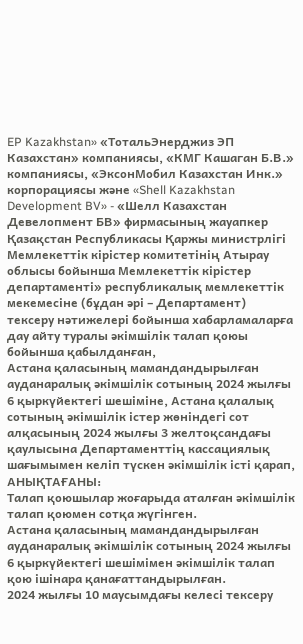EP Kazakhstan» «ТотальЭнерджиз ЭП Казахстан» компаниясы, «КМГ Кашаган Б.В.» компаниясы, «ЭксонМобил Казахстан Инк.» корпорациясы және «Shell Kazakhstan Development BV» - «Шелл Казахстан Девелопмент БВ» фирмасының жауапкер Қазақстан Республикасы Қаржы министрлігі Мемлекеттік кірістер комитетінің Атырау облысы бойынша Мемлекеттік кірістер департаменті» республикалық мемлекеттік мекемесіне (бұдан әрі – Департамент)
тексеру нәтижелері бойынша хабарламаларға дау айту туралы әкімшілік талап қоюы бойынша қабылданған,
Астана қаласының мамандандырылған ауданаралық әкімшілік сотының 2024 жылғы 6 қыркүйектегі шешіміне, Астана қалалық сотының әкімшілік істер жөніндегі сот алқасының 2024 жылғы 3 желтоқсандағы қаулысына Департаменттің кассациялық шағымымен келіп түскен әкімшілік істі қарап,
АНЫҚТАҒАНЫ:
Талап қоюшылар жоғарыда аталған әкімшілік талап қоюмен сотқа жүгінген.
Астана қаласының мамандандырылған ауданаралық әкімшілік сотының 2024 жылғы 6 қыркүйектегі шешімімен әкімшілік талап қою ішінара қанағаттандырылған.
2024 жылғы 10 маусымдағы келесі тексеру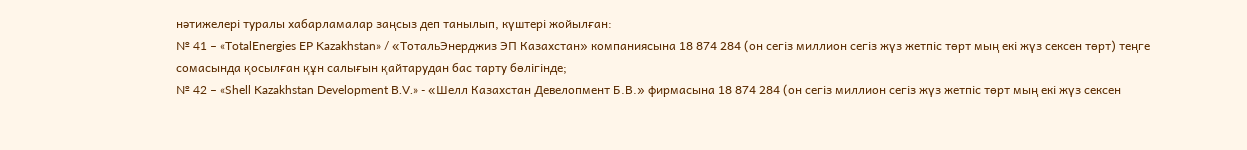нәтижелері туралы хабарламалар заңсыз деп танылып, күштері жойылған:
№ 41 – «TotalEnergies EP Kazakhstan» / «ТотальЭнерджиз ЭП Казахстан» компаниясына 18 874 284 (он сегіз миллион сегіз жүз жетпіс төрт мың екі жүз сексен төрт) теңге сомасында қосылған құн салығын қайтарудан бас тарту бөлігінде;
№ 42 – «Shell Kazakhstan Development B.V.» - «Шелл Казахстан Девелопмент Б.В.» фирмасына 18 874 284 (он сегіз миллион сегіз жүз жетпіс төрт мың екі жүз сексен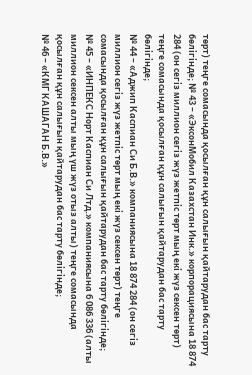төрт) теңге сомасында қосылған құн салығын қайтарудан бас тарту бөлігінде; № 43 – «ЭксонМобил Казахстан Инк.» корпорациясына 18 874 284 (он сегіз миллион сегіз жүз жетпіс төрт мың екі жүз сексен төрт) теңге сомасында қосылған құн салығын қайтарудан бас тарту бөлігінде;
№ 44 – «Аджип Каспиан Си Б.В.» компаниясына 18 874 284 (он сегіз миллион сегіз жүз жетпіс төрт мың екі жүз сексен төрт) теңге сомасында қосылған құн салығын қайтарудан бас тарту бөлігінде;
№ 45 – «ИНПЕКС Норт Каспиан Си Лтд.» компаниясына 6 086 336 (алты миллион сексен алты мың үш жүз отыз алты) теңге сомасында қосылған құн салығын қайтарудан бас тарту бөлігінде;
№ 46 – «КМГ КАШАГАН Б.В.»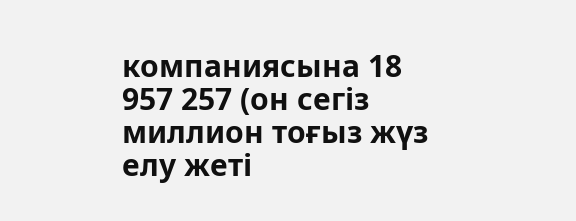компаниясына 18 957 257 (он сегіз миллион тоғыз жүз елу жеті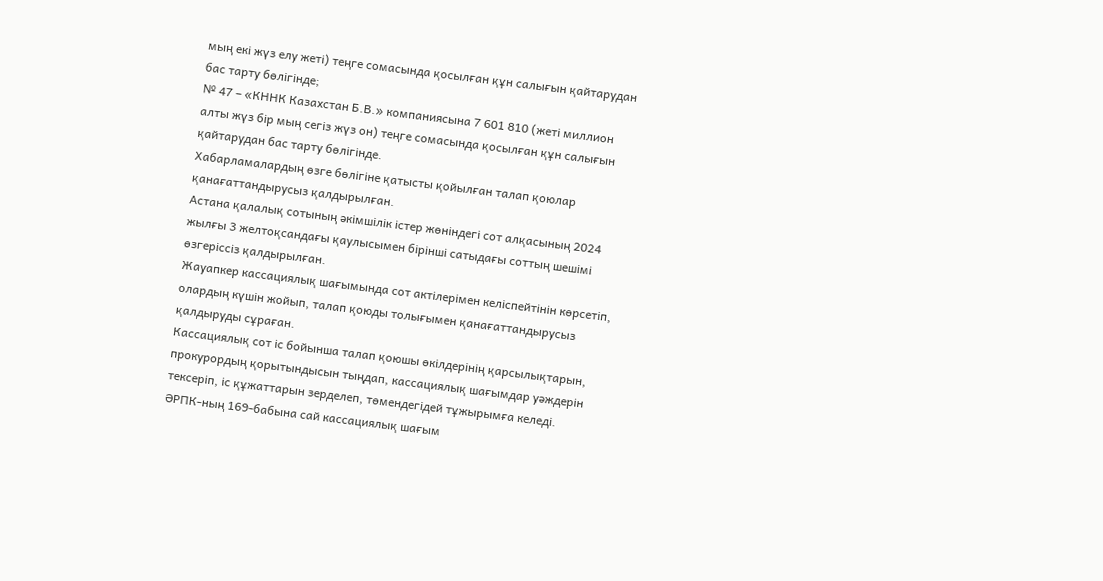мың екі жүз елу жеті) теңге сомасында қосылған құн салығын қайтарудан бас тарту бөлігінде;
№ 47 – «КННК Казахстан Б.В.» компаниясына 7 601 810 (жеті миллион алты жүз бір мың сегіз жүз он) теңге сомасында қосылған құн салығын қайтарудан бас тарту бөлігінде.
Хабарламалардың өзге бөлігіне қатысты қойылған талап қоюлар қанағаттандырусыз қалдырылған.
Астана қалалық сотының әкімшілік істер жөніндегі сот алқасының 2024 жылғы 3 желтоқсандағы қаулысымен бірінші сатыдағы соттың шешімі өзгеріссіз қалдырылған.
Жауапкер кассациялық шағымында сот актілерімен келіспейтінін көрсетіп, олардың күшін жойып, талап қоюды толығымен қанағаттандырусыз қалдыруды сұраған.
Кассациялық сот іс бойынша талап қоюшы өкілдерінің қарсылықтарын, прокурордың қорытындысын тыңдап, кассациялық шағымдар уәждерін тексеріп, іс құжаттарын зерделеп, төмендегідей тұжырымға келеді.
ӘРПК-ның 169-бабына сай кассациялық шағым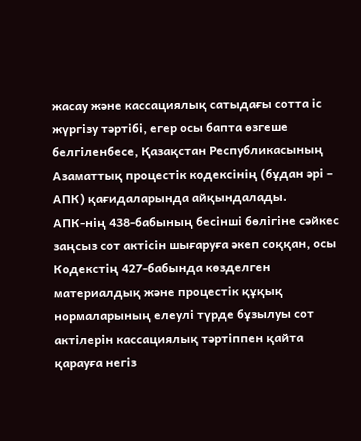жасау және кассациялық сатыдағы сотта іс жүргізу тәртібі, егер осы бапта өзгеше белгіленбесе, Қазақстан Республикасының Азаматтық процестік кодексінің (бұдан әрі – АПК) қағидаларында айқындалады.
АПК-нің 438-бабының бесінші бөлігіне сәйкес заңсыз сот актiсiн шығаруға әкеп соққан, осы Кодекстің 427-бабында көзделген материалдық және процестік құқық нормаларының елеулi түрде бұзылуы сот актілерін кассациялық тәртіппен қайта қарауға негiз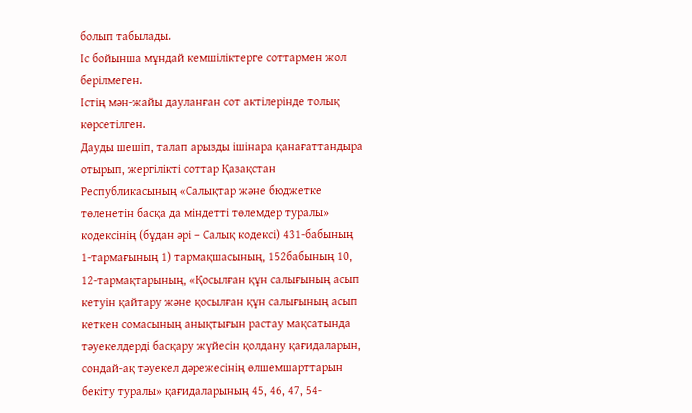болып табылады.
Іс бойынша мұндай кемшіліктерге соттармен жол берілмеген.
Істің мән-жайы дауланған сот актілерінде толық көрсетілген.
Дауды шешіп, талап арызды ішінара қанағаттандыра отырып, жергілікті соттар Қазақстан Республикасының «Салықтар және бюджетке төленетін басқа да міндетті төлемдер туралы» кодексінің (бұдан әрі – Салық кодексі) 431-бабының 1-тармағының 1) тармақшасының, 152бабының 10, 12-тармақтарының, «Қосылған құн салығының асып кетуін қайтару және қосылған құн салығының асып кеткен сомасының анықтығын растау мақсатында тәуекелдерді басқару жүйесін қолдану қағидаларын, сондай-ақ тәуекел дәрежесінің өлшемшарттарын бекіту туралы» қағидаларының 45, 46, 47, 54-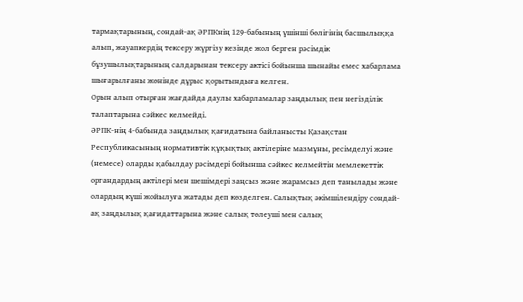тармақтарының, сондай-ақ ӘРПКнің 129-бабының үшінші бөлігінің басшылыққа алып, жауапкердің тексеру жүргізу кезінде жол берген рәсімдік бұзушылықтарының салдарынан тексеру актісі бойынша шынайы емес хабарлама шығарылғаны жөнінде дұрыс қорытындыға келген.
Орын алып отырған жағдайда даулы хабарламалар заңдылық пен негізділік талаптарына сәйкес келмейді.
ӘРПК-нің 4-бабында заңдылық қағидатына байланысты Қазақстан Республикасының нормативтік құқықтық актілеріне мазмұны, ресімделуі және (немесе) оларды қабылдау рәсімдері бойынша сәйкес келмейтін мемлекеттік органдардың актілері мен шешімдері заңсыз және жарамсыз деп танылады және олардың күші жойылуға жатады деп көзделген. Салықтық әкімшілендіру сондай-ақ заңдылық қағидаттарына және салық төлеуші мен салық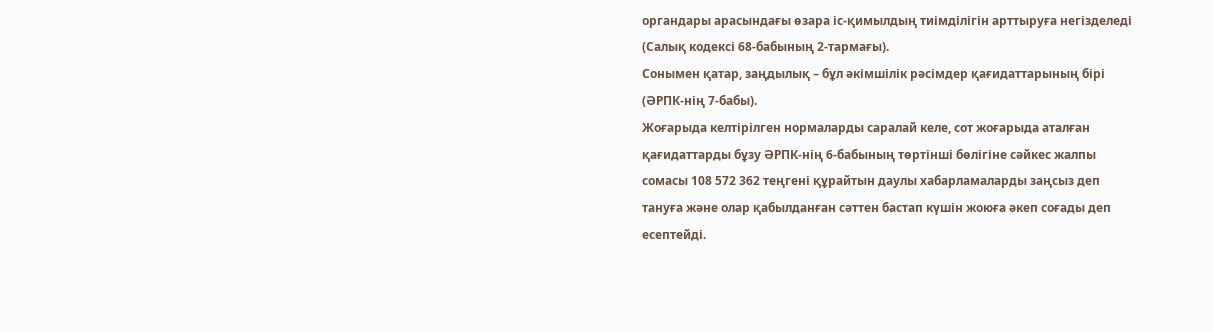органдары арасындағы өзара іс-қимылдың тиімділігін арттыруға негізделеді (Салық кодексі 68-бабының 2-тармағы).
Сонымен қатар, заңдылық – бұл әкімшілік рәсімдер қағидаттарының бірі (ӘРПК-нің 7-бабы).
Жоғарыда келтірілген нормаларды саралай келе, сот жоғарыда аталған қағидаттарды бұзу ӘРПК-нің 6-бабының төртінші бөлігіне сәйкес жалпы сомасы 108 572 362 теңгені құрайтын даулы хабарламаларды заңсыз деп тануға және олар қабылданған сәттен бастап күшін жоюға әкеп соғады деп есептейді.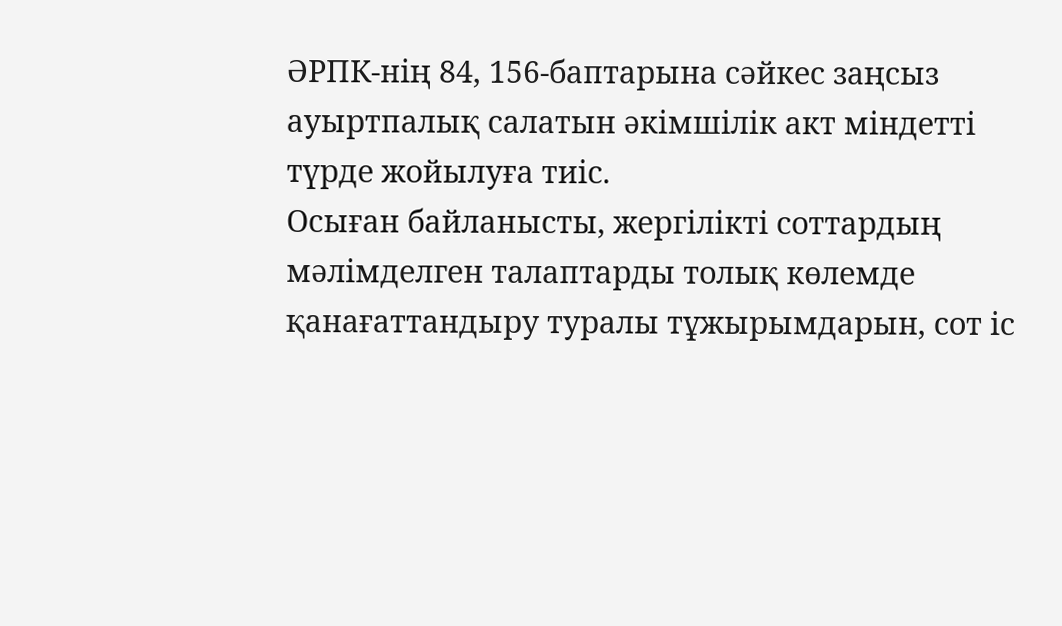ӘРПК-нің 84, 156-баптарына сәйкес заңсыз ауыртпалық салатын әкімшілік акт міндетті түрде жойылуға тиіс.
Осыған байланысты, жергілікті соттардың мәлімделген талаптарды толық көлемде қанағаттандыру туралы тұжырымдарын, сот іс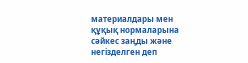материалдары мен құқық нормаларына сәйкес заңды және негізделген деп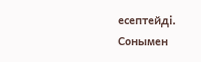есептейді.
Сонымен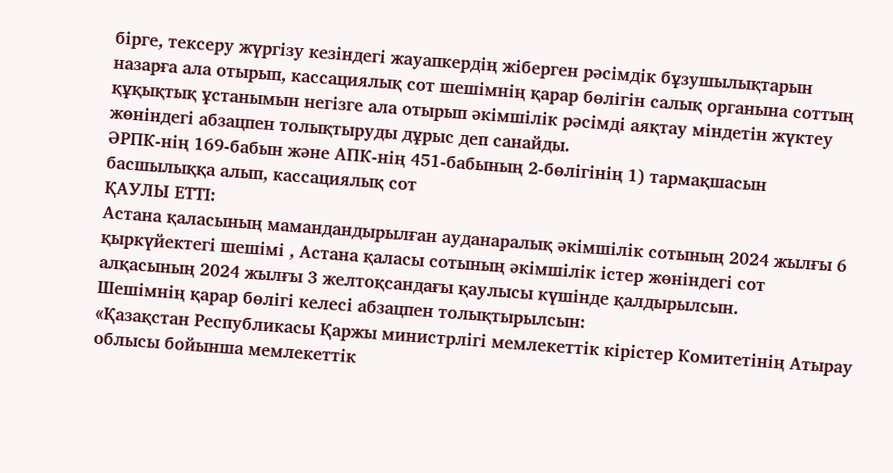бірге, тексеру жүргізу кезіндегі жауапкердің жіберген рәсімдік бұзушылықтарын назарға ала отырып, кассациялық сот шешімнің қарар бөлігін салық органына соттың құқықтық ұстанымын негізге ала отырып әкімшілік рәсімді аяқтау міндетін жүктеу жөніндегі абзацпен толықтыруды дұрыс деп санайды.
ӘРПК-нің 169-бабын және АПК-нің 451-бабының 2-бөлігінің 1) тармақшасын басшылыққа алып, кассациялық сот
ҚАУЛЫ ЕТТІ:
Астана қаласының мамандандырылған ауданаралық әкімшілік сотының 2024 жылғы 6 қыркүйектегі шешімі , Астана қаласы сотының әкімшілік істер жөніндегі сот алқасының 2024 жылғы 3 желтоқсандағы қаулысы күшінде қалдырылсын.
Шешімнің қарар бөлігі келесі абзацпен толықтырылсын:
«Қазақстан Республикасы Қаржы министрлігі мемлекеттік кірістер Комитетінің Атырау облысы бойынша мемлекеттік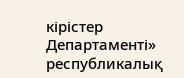кірістер Департаменті» республикалық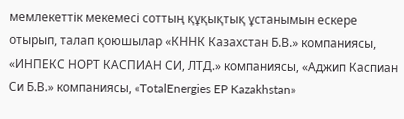мемлекеттік мекемесі соттың құқықтық ұстанымын ескере отырып, талап қоюшылар «КННК Казахстан Б.В.» компаниясы, «ИНПЕКС НОРТ КАСПИАН СИ, ЛТД.» компаниясы, «Аджип Каспиан Си Б.В.» компаниясы, «TotalEnergies EP Kazakhstan»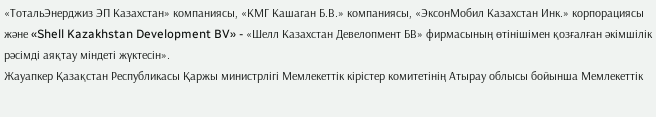«ТотальЭнерджиз ЭП Казахстан» компаниясы, «КМГ Кашаган Б.В.» компаниясы, «ЭксонМобил Казахстан Инк.» корпорациясы және «Shell Kazakhstan Development BV» - «Шелл Казахстан Девелопмент БВ» фирмасының өтінішімен қозғалған әкімшілік рәсімді аяқтау міндеті жүктесін».
Жауапкер Қазақстан Республикасы Қаржы министрлігі Мемлекеттік кірістер комитетінің Атырау облысы бойынша Мемлекеттік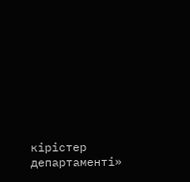кірістер департаменті»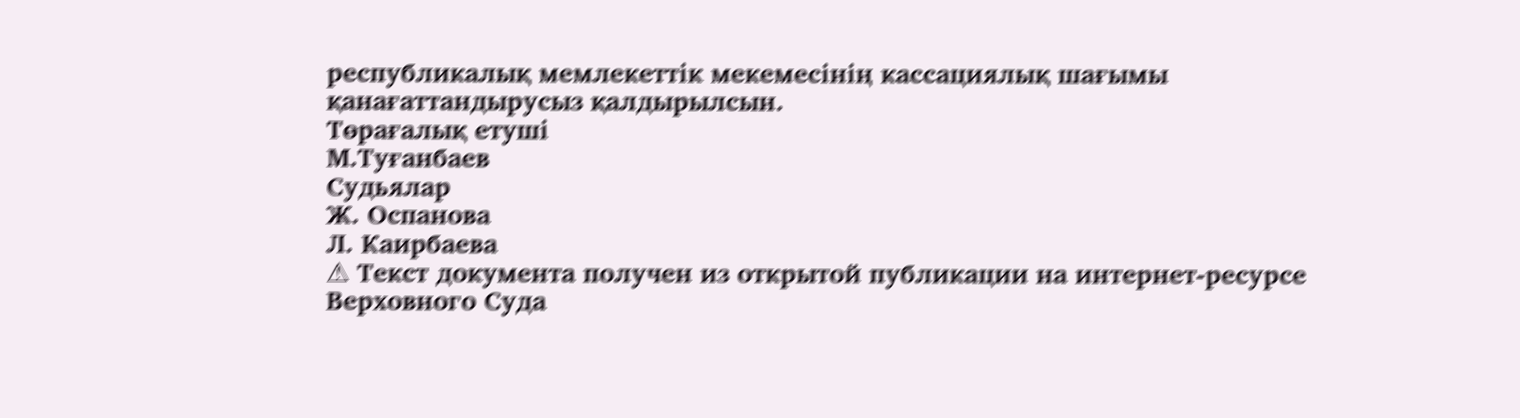республикалық мемлекеттік мекемесінің кассациялық шағымы қанағаттандырусыз қалдырылсын.
Төрағалық етуші
М.Туғанбаев
Судьялар
Ж. Оспанова
Л. Каирбаева
⚠ Текст документа получен из открытой публикации на интернет-ресурсе Верховного Суда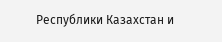Республики Казахстан и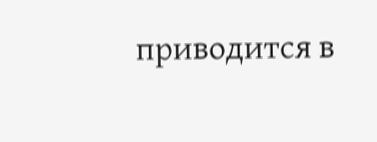приводится в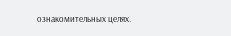ознакомительных целях.